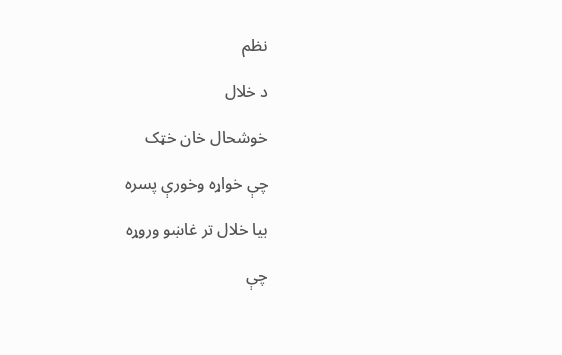نظم

د خلال

خوشحال خان خټک

چې خواړه وخورې پسره

بيا خلال تر غاښو وروړه

چې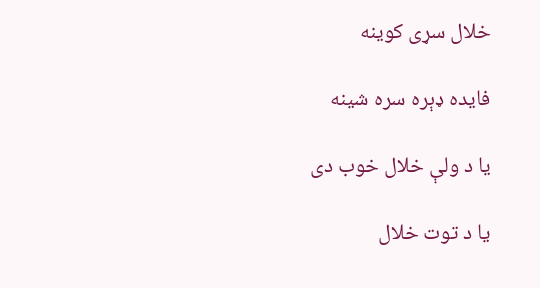خلال سړی کوينه

فايده ډېره سره شينه

يا د ولې خلال خوب دی

يا د توت خلال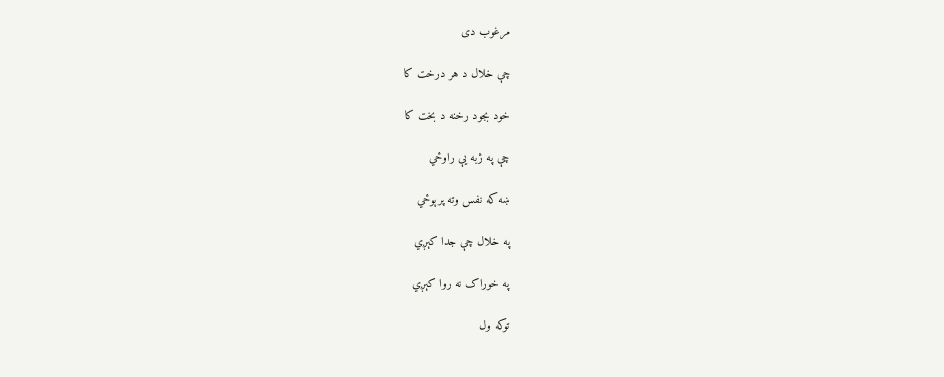مرغوب دی

چې خلال د هر درخت کا

خود بجود رخنه د بخت کا

چې په ژبه يې راوځي

ښه که نفس وته پرېوځي

په خلال چې جدا کېږي

په خوراک نه روا کېږي

توکه ول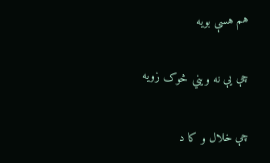هم هسې بويه

چې يې نه ويني څوک زويه

چې خلال و کا د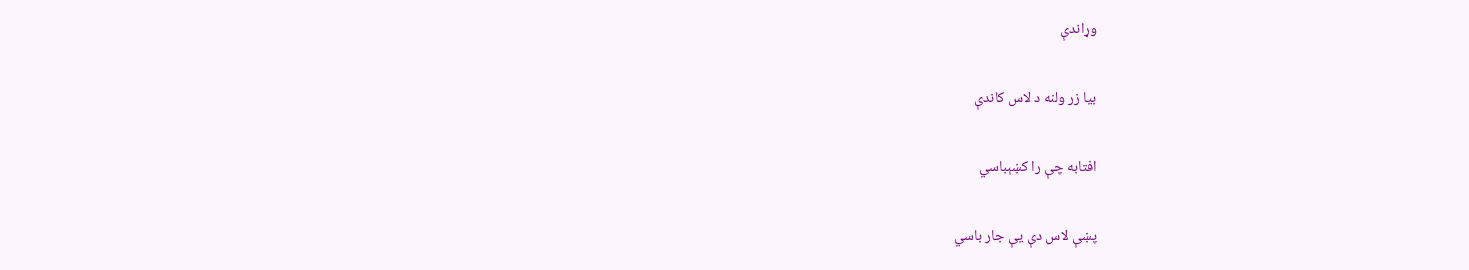وړاندې

بيا زر ولنه د لاس کاندې

افتابه چې را کښېباسي

پښې لاس دې يې جار باسي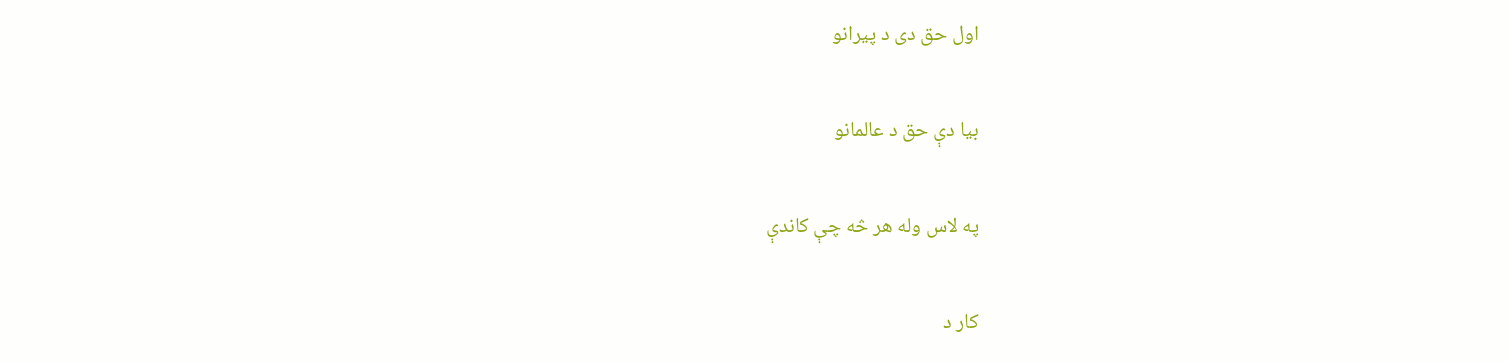اول حق دی د پيرانو

بيا دې حق د عالمانو

په لاس وله هر څه چې کاندې

کار د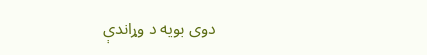دوی بويه د وړاندې